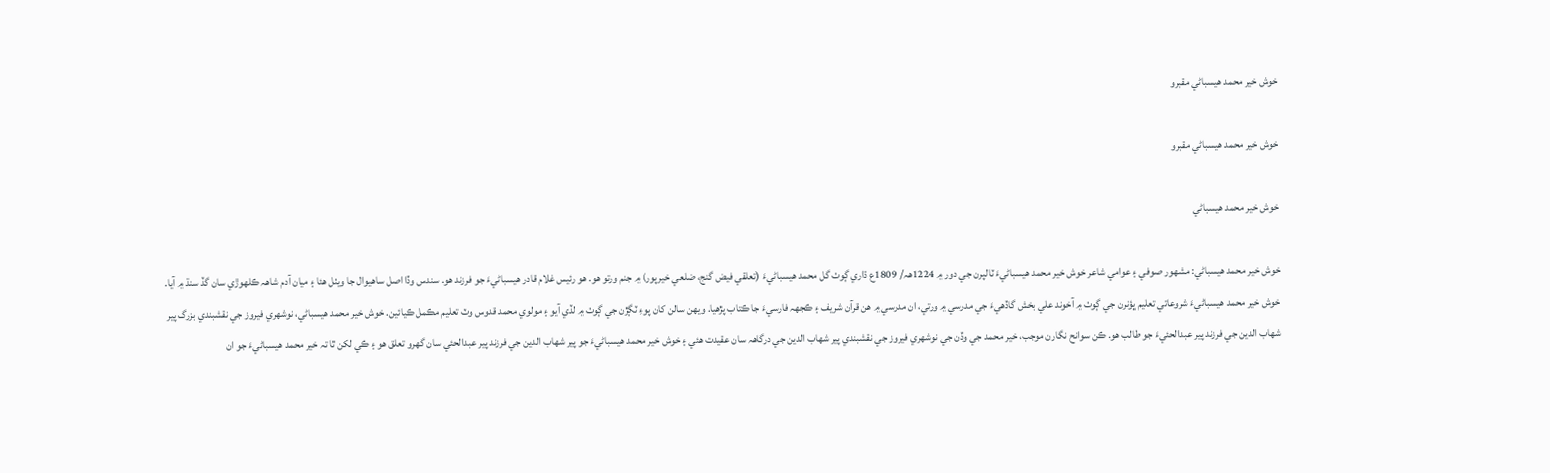خوش خير محمد هيسباڻي مقبرو

خوش خير محمد هيسباڻي مقبرو

خوش خير محمد هيسباڻي

خوش خير محمد هيسباڻي: مشھور صوفي ۽ عوامي شاعر خوش خير محمد هيسباڻيءَ ٽالپرن جي دور ۾ 1224ھہ/ 1809ع ڌاري ڳوٺ گل محمد هيسباڻيءَ (تعلقي فيض گنج، ضلعي خيرپور) ۾ جنم ورتو هو. هو رئيس غلام قادر هيسباڻيءَ جو فرزند هو. سندس وڏا اصل ساهيوال جا ويٺل هئا ۽ ميان آدم شاھہ ڪلهوڙي سان گڏ سنڌ ۾ آيا. خوش خير محمد هيسباڻيءَ شروعاتي تعليم ڀؤنرن جي ڳوٺ ۾ آخوند علي بخش گاڏهيءَ جي مدرسي ۾ ورتي، ان مدرسي ۾ هن قرآن شريف ۽ ڪجهہ فارسيءَ جا ڪتاب پڙهيا. ويهن سالن کان پوءِ ٽڳڙن جي ڳوٺ ۾ لڏي آيو ۽ مولوي محمد قدوس وٽ تعليم مڪمل ڪيائين. خوش خير محمد هيسباڻي، نوشهري فيروز جي نقشبندي بزرگ پير شھاب الدين جي فرزند پير عبدالحئيءَ جو طالب هو. ڪن سوانح نگارن موجب، خير محمد جي وڏن جي نوشهري فيروز جي نقشبندي پير شھاب الدين جي درگاھہ سان عقيدت هئي ۽ خوش خير محمد هيسباڻيءَ جو پير شھاب الدين جي فرزند پير عبدالحئي سان گهرو تعلق هو ۽ ڪي لکن ٿا تہ خير محمد هيسباڻيءَ جو ان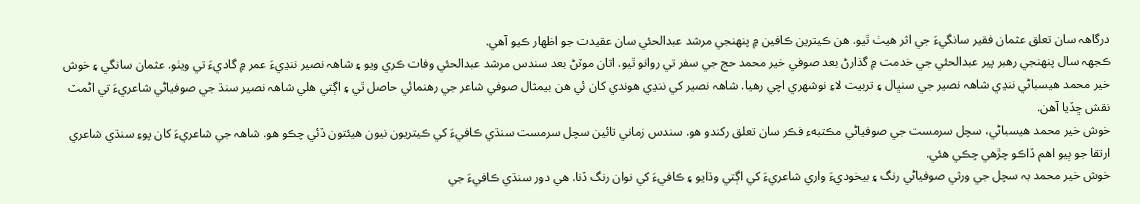درگاھہ سان تعلق عثمان فقير سانگيءَ جي اثر هيٺ ٿيو. هن ڪيترين ڪافين ۾ پنھنجي مرشد عبدالحئي سان عقيدت جو اظهار ڪيو آهي.
ڪجهہ سال پنھنجي رهبر پير عبدالحئي جي خدمت ۾ گذارڻ بعد صوفي خير محمد حج جي سفر تي روانو ٿيو. اتان موٽڻ بعد سندس مرشد عبدالحئي وفات ڪري ويو ۽ شاھہ نصير ننڍيءَ عمر ۾ گاديءَ تي ويٺو. عثمان سانگي ۽ خوش خير محمد هيسباڻي ننڍي شاھہ نصير جي سنڀال ۽ تربيت لاءِ نوشهري اچي رهيا. شاھہ نصير کي ننڍي هوندي کان ئي هن بيمثال صوفي شاعر جي رهنمائي حاصل ٿي ۽ اڳتي هلي شاھہ نصير سنڌ جي صوفياڻي شاعريءَ تي اڻمٽ نقش ڇڏيا آهن.
خوش خير محمد هيسباڻي، سچل سرمست جي صوفياڻي مڪتبهء فڪر سان تعلق رکندو هو. سندس زماني تائين سچل سرمست سنڌي ڪافيءَ کي ڪيتريون نيون هيئتون ڏئي چڪو هو. شاھہ جي شاعريءَ کان پوءِ سنڌي شاعري ارتقا جو ٻيو اهم ڏاڪو چڙهي چڪي هئي.
خوش خير محمد بہ سچل جي ورثي صوفياڻي رنگ ۽ بيخوديءَ واري شاعريءَ کي اڳتي وڌايو ۽ ڪافيءَ کي نوان رنگ ڏنا. هي دور سنڌي ڪافيءَ جي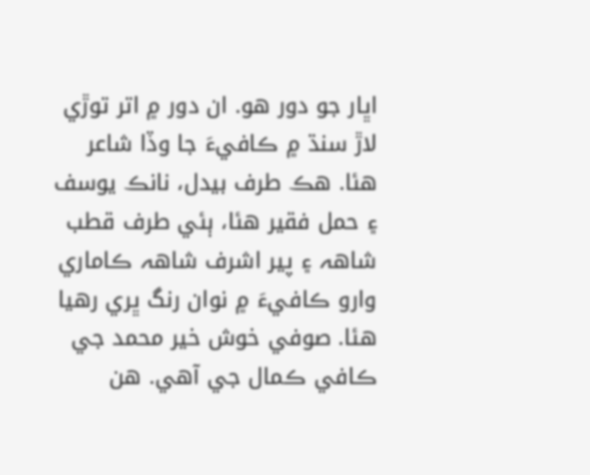اڀار جو دور هو. ان دور ۾ اتر توڙي لاڙ سنڌ ۾ ڪافيءَ جا وڏا شاعر هئا. هڪ طرف بيدل، نانڪ يوسف ۽ حمل فقير هئا، ٻئي طرف قطب شاھہ ۽ پير اشرف شاھہ ڪاماري وارو ڪافيءَ ۾ نوان رنگ ڀري رهيا هئا. صوفي خوش خير محمد جي ڪافي ڪمال جي آهي. هن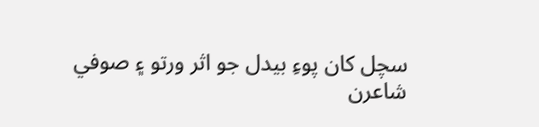سچل کان پوءِ بيدل جو اثر ورتو ۽ صوفي شاعرن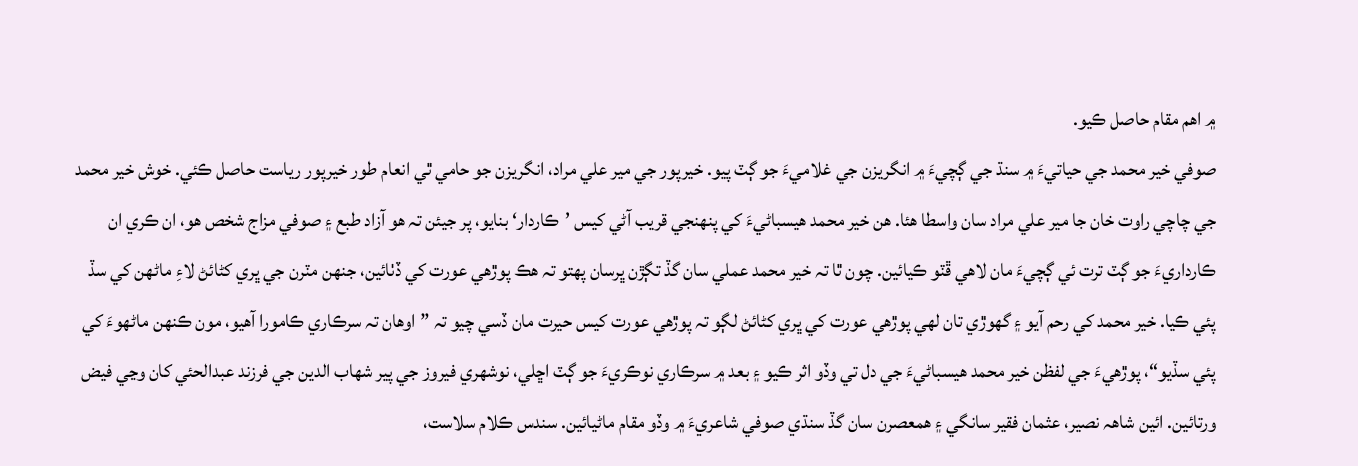۾ اهم مقام حاصل ڪيو.
صوفي خير محمد جي حياتيءَ ۾ سنڌ جي ڳچيءَ ۾ انگريزن جي غلاميءَ جو ڳٽ پيو. خيرپور جي مير علي مراد، انگريزن جو حامي ٿي انعام طور خيرپور رياست حاصل ڪئي. خوش خير محمد جي چاچي راوت خان جا مير علي مراد سان واسطا هئا. هن خير محمد هيسباڻيءَ کي پنھنجي قريب آڻي کيس ’ڪاردار‘ بنايو، پر جيئن تہ هو آزاد طبع ۽ صوفي مزاج شخص هو، ان ڪري ان ڪارداريءَ جو ڳٽ ترت ئي ڳچيءَ مان لاهي ڦٽو ڪيائين. چون ٿا تہ خير محمد عملي سان گڏ تڳڙن ڀرسان پهتو تہ هڪ پوڙهي عورت کي ڏٺائين، جنهن مٽرن جي ڀري کڻائڻ لاءِ ماڻهن کي سڏ پئي ڪيا. خير محمد کي رحم آيو ۽ گهوڙي تان لھي پوڙهي عورت کي ڀري کڻائڻ لڳو تہ پوڙهي عورت کيس حيرت مان ڏسي چيو تہ ”اوهان تہ سرڪاري ڪامورا آهيو، مون ڪنهن ماڻهوءَ کي پئي سڏيو“، پوڙهيءَ جي لفظن خير محمد هيسباڻيءَ جي دل تي وڏو اثر ڪيو ۽ بعد ۾ سرڪاري نوڪريءَ جو ڳٽ اڇلي، نوشهري فيروز جي پير شھاب الدين جي فرزند عبدالحئي کان وڃي فيض ورتائين. ائين شاھہ نصير، عثمان فقير سانگي ۽ همعصرن سان گڏ سنڌي صوفي شاعريءَ ۾ وڏو مقام ماڻيائين. سندس ڪلام سلاست،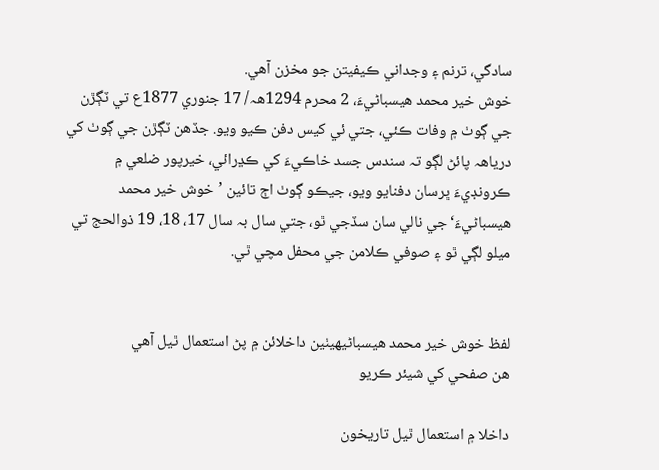سادگي، ترنم ۽ وجداني ڪيفيتن جو مخزن آهي.
خوش خير محمد هيسباڻيءَ، 2 محرم 1294ھہ/ 17 جنوري 1877ع تي ٽڳڙن جي ڳوٺ ۾ وفات ڪئي، جتي ئي کيس دفن ڪيو ويو. جڏهن ٽڳڙن جي ڳوٺ کي درياھہ پائڻ لڳو تہ سندس جسد خاڪيءَ کي ڪڍرائي، خيرپور ضلعي ۾ ڪرونڊيءَ ڀرسان دفنايو ويو، جيڪو ڳوٺ اڄ تائين ’خوش خير محمد هيسباڻيءَ‘ جي نالي سان سڏجي ٿو، جتي سال بہ سال 17، 18، 19 ذوالحج تي ميلو لڳي ٿو ۽ صوفي ڪلامن جي محفل مچي ٿي.


لفظ خوش خير محمد هيسباڻيھيٺين داخلائن ۾ پڻ استعمال ٿيل آھي
هن صفحي کي شيئر ڪريو

داخلا ۾ استعمال ٿيل تاريخون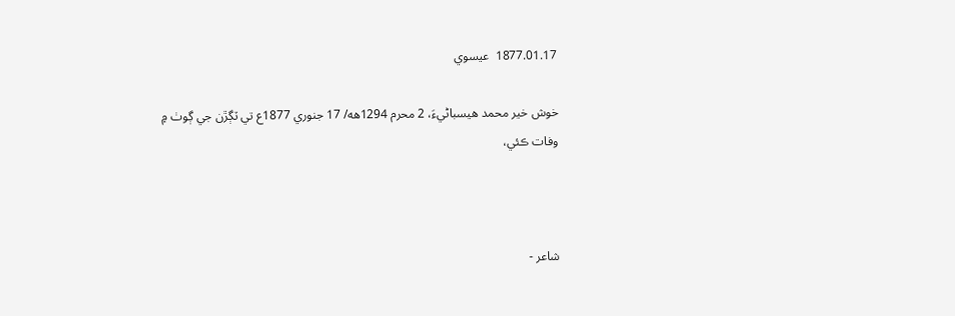1877.01.17  عيسوي

خوش خير محمد هيسباڻيءَ، 2 محرم 1294هه/ 17 جنوري 1877ع تي ٽڳڙن جي ڳوٺ ۾ وفات ڪئي،



شاعر -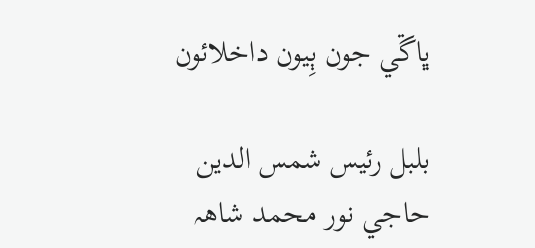ڀاڱي جون ٻِيون داخلائون

بلبل رئيس شمس الدين
حاجي نور محمد شاھہ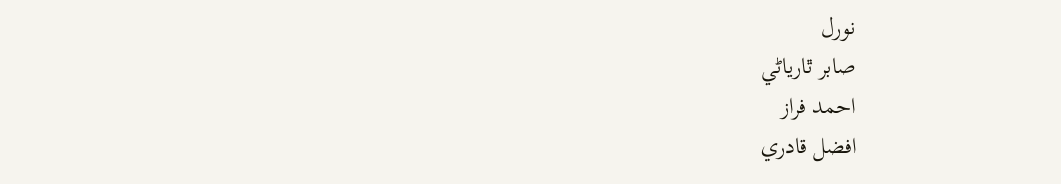نورل
صابر ٿارياڻي
احمد فراز
افضل قادري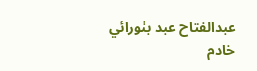عبدالفتاح عبد بٺورائي
خادم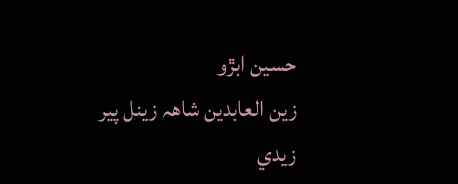حسين ابڙو
زين العابدين شاھہ زينل پير
زيدي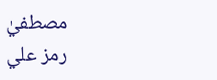مصطفيٰ
رمز علي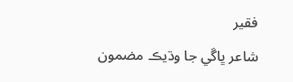فقير
شاعر ڀاڱي جا وڌيڪ مضمون